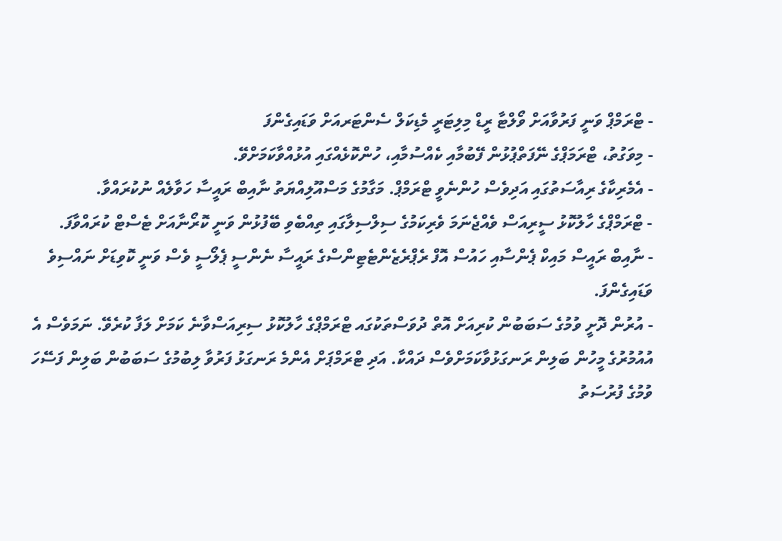- ޓްރަމްޕް ވަނީ ފަރުވާއަށް ވޯލްޓާ ރީޑް މިލިޓަރީ މެޑިކަލް ސެންޓަރއަށް ވަޑައިގެންފަ
- މިވަގުތު، ޓްރަމަޕްގެ ނޭފަތްޕުޅުން ފޭބުމާއި ކެއްސުމާއި، ހުންކޮޅެއްގައި އުޅުއްވާކަމަށްވޭ.
- އެމެރިކާގެ ރިއާސަތުގައި އަދިވެސް ހުންނެވީ ޓްރަމްޕް. މަގާމުގެ މަސްއޫލިއްޔަތު ނާއިބް ރައީސާ ހަވާލެއް ނުކުރައްވާ.
- ޓްރަމްޕްގެ ހާލުކޮޅު ސީރިއަސް ވެއްޖެނަމަ ވެރިކަމުގެ ސިލްސިލާގައި ތިއްބެވި ބޭފުޅުން ވަނީ ކޮރޯނާއަށް ޓެސްޓް ކުރައްވާފަ.
- ނާއިބް ރައީސް މައިކް ޕެންސާއި ހައުސް އޮފް ރެޕްރެޒެންޓެޓިންސްގެ ރައީސާ ނެންސީ ޕެލޯސީ ވެސް ވަނީ ކޮވިޑަށް ނައްސިވެ ވަޑައިގެންފަ.
- އުރުން ދޮށީ ވުމުގެ ސަބަބުން ކުރިއަށް އޮތް ދުވަސްތަކުގައ ޓްރަމްޕްގެ ހާލުކޮޅު ސިރިއަސްވާނެ ކަމަށް ލަފާ ކުރެވޭ. ނަމަވެސް އެ އުއުމުރުގެ މީހުން ބަލިން ރަނގަޅުވާކަމަށްވެސް ދައްކާ. އަދި ޓްރަމްޕަށް އެންމެ ރަނގަޅު ފަރުވާ ލިބުމުގެ ސަބަބުން ބަލިން ފަސޭހަ ވުމުގެ ފުރުސަތު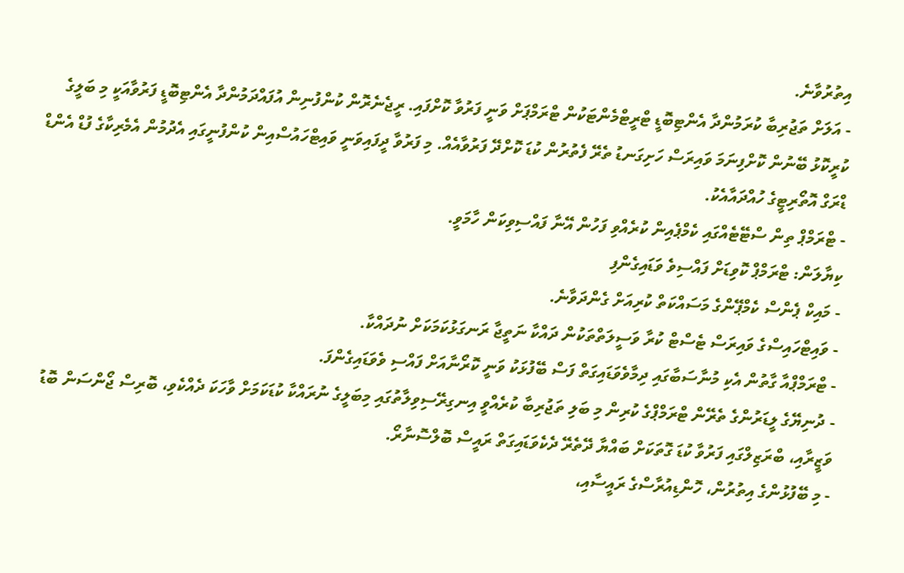އިތުރުވާނެ.
- އަލަށް ތަޖުރިބާ ކުރަމުންދާ އެންޓިބޮޑީ ޓްރީޓްމެންޓަކުން ޓްރަމްޕަށް ވަނީ ފަރުވާ ކޮށްފައި. ރީޖެނެރޮން ކުންފުނިން އުފައްދަމުންދާ އެންޓިބޮޑީ ފަރުވާއަކީ މި ބަލީގެ ކުރީކޮޅު ބޭނުން ކޮށްފިނަމަ ވައިރަސް ހަށިގަނޑު ތެރޭ ފެތުރުން ކުޑަ ކޮށްދޭ ފަރުވާއެއް. މި ފަރުވާ ދީފައިވަނީ ވައިޓްހައުސްއިން ކުންފުނީގައި އެދުމުން އެމެރިކާގެ ފުޑް އެންޑް ޑްރަގް އޮތޯރިޓީގެ ހުއްދައާއެކު.
- ޓްރަމްޕް ތިން ސްޓޭޓެއްގައި ކެމްޕެއިން ކުރެއްވި ފަހުން އޭނާ ފައްސިވިކަން ހާމަވީ.
ކިޔާލަން: ޓްރަމްޕް ކޮވިޑަށް ފައްސިވެ ވަޑައިގެންފި
- މައިކް ޕެންސް ކެމްޕޭންގެ މަސައްކަތް ކުރިއަށް ގެންދަވާނެ.
- ވައިޓްހައިސްގެ ވައިރަސް ޓެސްޓް ކުރާ ވަސީލަތްތަކުން ދައްކާ ނަތީޖާ ރަނގަޅުކަމަކަށް ނުދައްކާ.
- ޓްރަމްޕްއާ ގާތުން އެކި މުނާސަބާގައި ދިމާވެވަޑައިގަތް ފަސް ބޭފުޅަކު ވަނީ ކޮރޯނާއަށް ފައްސި ވެވަޑައިގެންފަ.
- ދުނިޔޭގެ ލީޑަރުންގެ ތެރޭން ޓްރަމްޕްގެ ކުރިން މި ބަލި ތަޖުރިބާ ކުރެއްވީ އިނގިރޭސިވިލާތުގައި މިބަލީގެ ނުރައްކާ ކުޑަކަމަށް ވާހަކަ ދެއްކެވި، ބޮރިސް ޖޯންސަން ބޮޑު ވަޒީރާއި، ބްރަޒިލްގައި ފަރުވާ ކުޑަ ގޮތަކަށް ބައްޔާ ދޭތެރޭ ދެކެވަޑައިގަތް ރައީސް ބޮލްސޮނާރޯ.
- މި ބޭފުޅުންގެ އިތުރުން، ހޮންޑިއުރާސްގެ ރައީސާއި،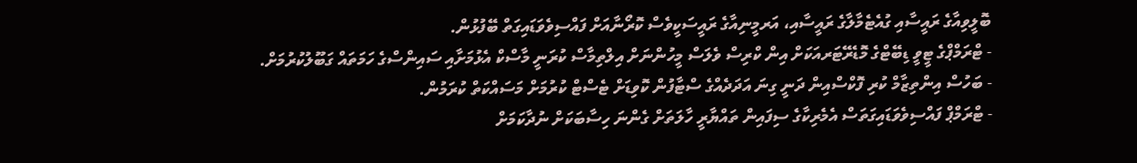ބޮލީވިއާގެ ރައީސާއި ގުއެޓެމާލާގެ ރައީސާއި، އަރމީނިއާގެ ރައީސަކީވެސް ކޮރޯނާއަށް ފައްސިވެވަޑައިގަތް ބޭފުޅުން.
- ޓްރަމްޕްގެ ޓީވީ ޑިބޭޓްގެ މޮޑެރޭޓަރއަކަށް އިން ކްރިސް ވެލަސް މީހުންނަށް އިލްތިމާސް ކުރަނީ މާސްކް އެޅުމަށާއި ސައިންސްގެ ހަމަތައް ގަބޫލުކުރުމަށް.
- ބަހުސް އިންތިޒާމް ކުރި ފޮކްސްއިން ދަނީ ގިނަ އަދަދެއްގެ ސްޓާފުން ކޮވިޑަށް ޓެސްޓް ކުރުމަށް މަސައްކަތް ކުރަމުން.
- ޓްރަމްޕް ފައްސިވެވަޑައިގަތަސް އެމެރިކާގެ ސިފައިން ތައްޔާރީ ހާލަތަށް ގެންނަ ހިސާބަކަށް ނުދާކަމަށް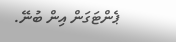ޕެންޓަގަން އިން ބުނޭ.